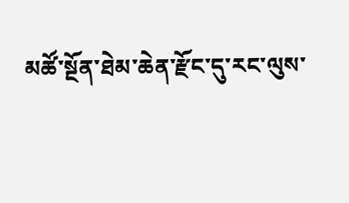མཚོ་སྔོན་ཐེམ་ཆེན་རྫོང་དུ་རང་ལུས་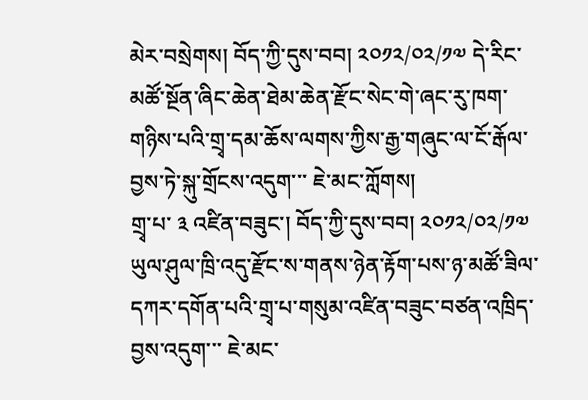མེར་བསྲེགས། བོད་ཀྱི་དུས་བབ། ༢༠༡༢/༠༢/༡༧ དེ་རིང་མཚོ་སྔོན་ཞིང་ཆེན་ཐེམ་ཆེན་རྫོང་སེང་གེ་ཞང་རུ་ཁག་གཉིས་པའི་གྲྭ་དམ་ཆོས་ལགས་ཀྱིས་རྒྱ་གཞུང་ལ་ངོ་རྒོལ་བྱས་ཏེ་སྐུ་གྲོངས་འདུག་་་ ཇེ་མང་ཀློགས།
གྲྭ་པ་ ༣ འཛིན་བཟུང་། བོད་ཀྱི་དུས་བབ། ༢༠༡༢/༠༢/༡༧ ཡུལ་ཤུལ་ཁྲི་འདུ་རྫོང་ས་གནས་ཉེན་རྟོག་པས་ཉ་མཚོ་ཟིལ་དཀར་དགོན་པའི་གྲྭ་པ་གསུམ་འཛིན་བཟུང་བཙན་འཁྲིད་བྱས་འདུག་་་ ཇེ་མང་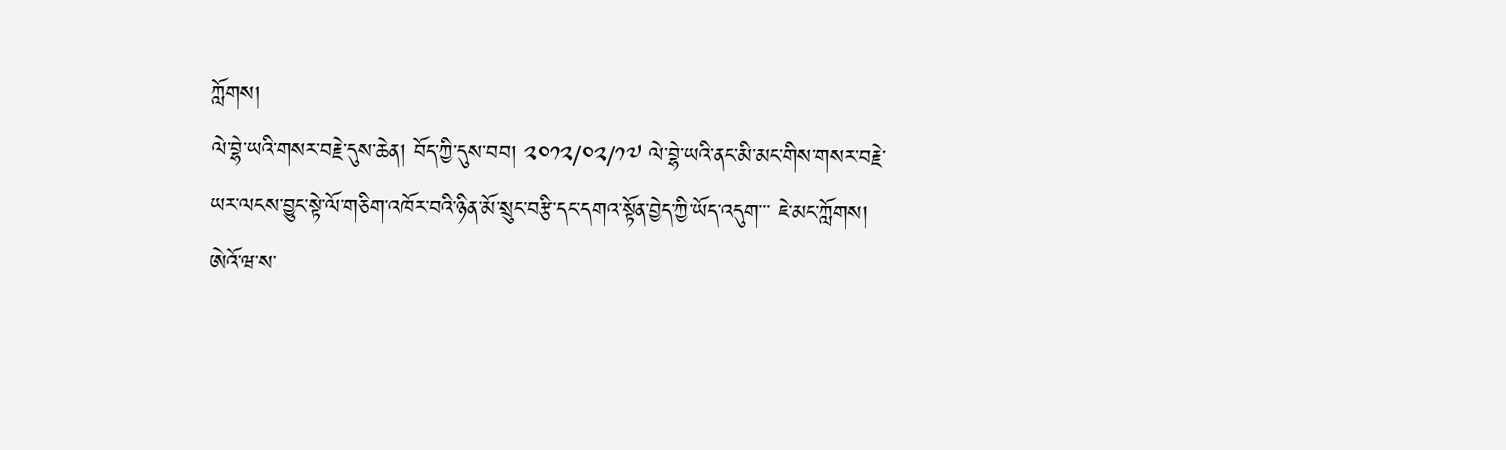ཀློགས།
ལེ་བྷེ་ཡའི་གསར་བརྗེ་དུས་ཆེན། བོད་ཀྱི་དུས་བབ། ༢༠༡༢/༠༢/༡༧ ལེ་བྷེ་ཡའི་ནང་མི་མང་གིས་གསར་བརྗེ་ཡར་ལངས་བྱུང་སྟེ་ལོ་གཅིག་འཁོར་བའི་ཉིན་མོ་སྲུང་བརྩི་དང་དགའ་སྟོན་བྱེད་ཀྱི་ཡོད་འདུག་་་ ཇེ་མང་ཀློགས།
ཨེའོ་ཝ་ས་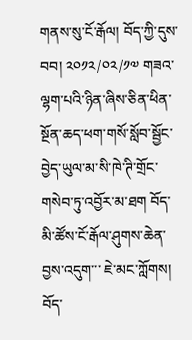གནས་སུ་ངོ་རྒོལ། བོད་ཀྱི་དུས་བབ། ༢༠༡༢/༠༢/༡༧ གཟའ་ལྷག་པའི་ཉིན་ཞིས་ཅིན་ཕིན་སྔོན་ཆད་ཕག་གསོ་སློབ་སྦྱོང་བྱེད་ཡུལ་མ་སི་ཁེ་ཊི་གྲོང་གསེབ་ཏུ་འབྱོར་མ་ཐག བོད་མི་ཚོས་ངོ་རྒོལ་ཤུགས་ཆེན་བྱས་འདུག་་་ ཇེ་མང་ཀློགས།
བོད་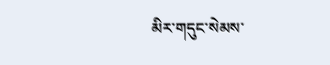མིར་གདུང་སེམས་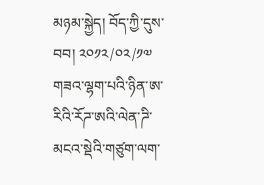མཉམ་སྐྱེད། བོད་ཀྱི་དུས་བབ། ༢༠༡༢/༠༢/༡༧ གཟའ་ལྷག་པའི་ཉིན་ཨ་རིའི་རོཌ་ཨའི་ལེན་ཌི་མངའ་སྡེའི་གཙུག་ལག་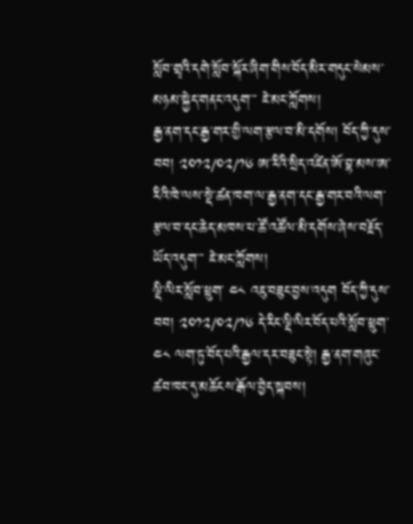སློབ་གྲྭའི་དགེ་སློབ་སྐོར་ཞིག་གིས་བོད་མིར་གདུང་སེམས་མཉམ་སྐྱེད་གནང་འདུག་་་ ཇེ་མང་ཀློགས།
རྒྱ་ནག་དང་རྒྱ་གར་གྱི་ལག་རྩལ་བ་མི་དགོས། བོད་ཀྱི་དུས་བབ། ༢༠༡༢/༠༢/༡༦ ཨ་རིའི་སྲིད་འཛིན་ཨོ་བྷ་མས་ཨ་རིའི་ཁེ་ལས་སྡེ་ཚན་ཁག་ལ་རྒྱ་ནག་དང་རྒྱ་གར་བའི་ལག་རྩལ་བ་དང་ཆེད་མཁས་པ་ཚོ་འཚོལ་མི་དགོས་ཞེས་བརྗོད་ཡོད་འདུག་་་ ཇེ་མང་ཀློགས།
ལྡི་ལིར་སློབ་ཕྲུག་ ༤༨ འཇུ་བཟུང་བྱས་འདུག བོད་ཀྱི་དུས་བབ། ༢༠༡༢/༠༢/༡༦ དེ་རིང་ལྡི་ལིར་བོད་པའི་སློབ་ཕྲུག་ ༤༨ ལག་ཏུ་བོད་པའི་རྒྱལ་དར་བཟུང་སྟེ། རྒྱ་ནག་གཞུང་ཚབ་ཁང་དུ་མཆོངས་རྒོལ་བྱེད་སྐབས།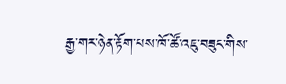རྒྱ་གར་ཉེན་རྟོག་པས་ཁོ་ཚོ་འཇུ་བཟུང་གིས་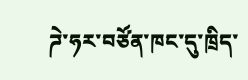ཌེ་ཧར་བཙོན་ཁང་དུ་ཁྲིད་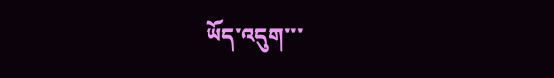ཡོད་འདུག་་་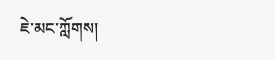ཇེ་མང་ཀློགས།